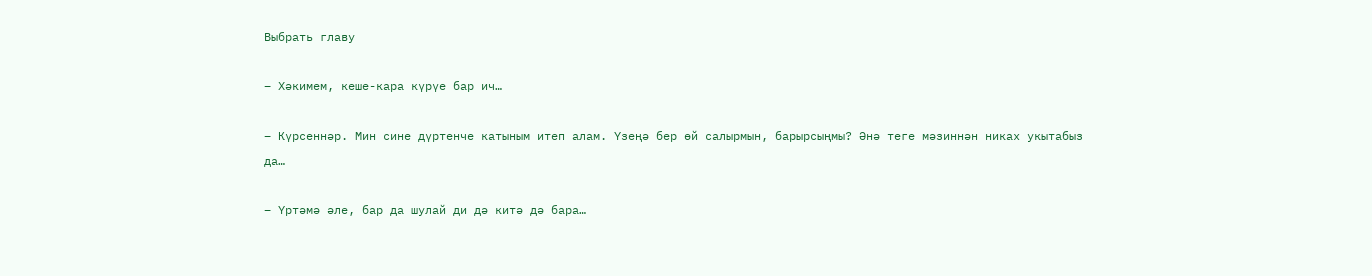Выбрать главу

– Хәкимем, кеше-кара күрүе бар ич…

– Күрсеннәр. Мин сине дүртенче катыным итеп алам. Үзеңә бер өй салырмын, барырсыңмы? Әнә теге мәзиннән никах укытабыз да…

– Үртәмә әле, бар да шулай ди дә китә дә бара…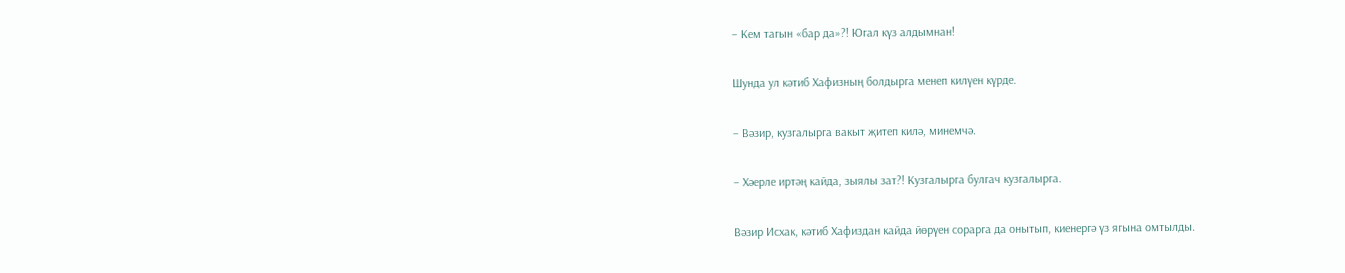– Кем тагын «бар да»?! Югал күз алдымнан!

Шунда ул кәтиб Хафизның болдырга менеп килүен күрде.

– Вәзир, кузгалырга вакыт җитеп килә, минемчә.

– Хәерле иртәң кайда, зыялы зат?! Кузгалырга булгач кузгалырга.

Вәзир Исхак, кәтиб Хафиздан кайда йөрүен сорарга да онытып, киенергә үз ягына омтылды.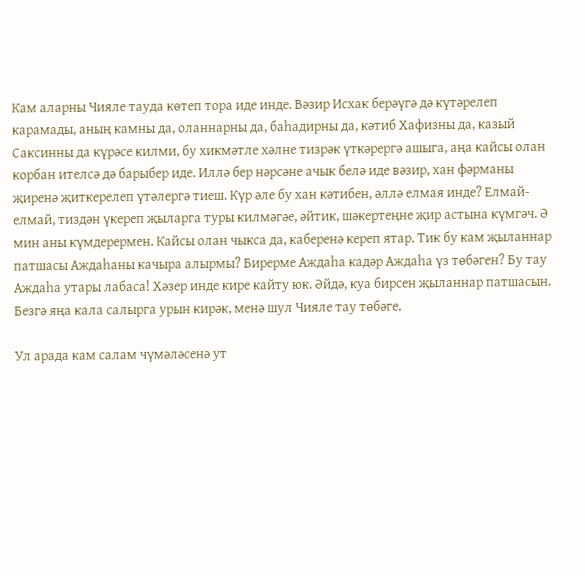Кам аларны Чияле тауда көтеп тора иде инде. Вәзир Исхак берәүгә дә күтәрелеп карамады, аның камны да, оланнарны да, баһадирны да, кәтиб Хафизны да, казый Саксинны да күрәсе килми, бу хикмәтле хәлне тизрәк үткәрергә ашыга, аңа кайсы олан корбан ителсә дә барыбер иде. Иллә бер нәрсәне ачык белә иде вәзир, хан фәрманы җиренә җиткерелеп үтәлергә тиеш. Күр әле бу хан кәтибен, әллә елмая инде? Елмай-елмай, тиздән үкереп җыларга туры килмәгәе, әйтик, шәкертеңне җир астына күмгәч. Ә мин аны күмдерермен. Кайсы олан чыкса да, каберенә кереп ятар. Тик бу кам җыланнар патшасы Аждаһаны качыра алырмы? Бирерме Аждаһа кадәр Аждаһа үз төбәген? Бу тау Аждаһа утары лабаса! Хәзер инде кире кайту юк. Әйдә, куа бирсен җыланнар патшасын. Безгә яңа кала салырга урын кирәк, менә шул Чияле тау төбәге.

Ул арада кам салам чүмәләсенә ут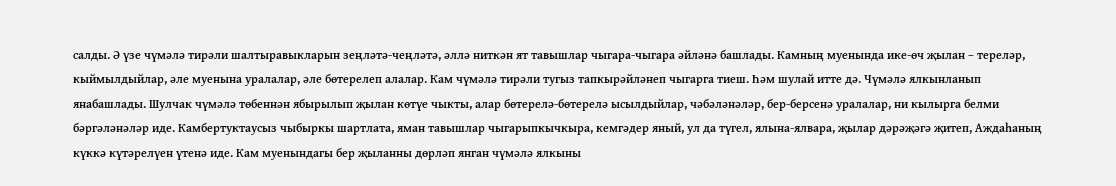салды. Ә үзе чүмәлә тирәли шалтыравыкларын зеңләтә-чеңләтә, әллә ниткән ят тавышлар чыгара-чыгара әйләнә башлады. Камның муенында ике-өч җылан – тереләр, кыймылдыйлар, әле муенына уралалар, әле бөтерелеп алалар. Кам чүмәлә тирәли тугыз тапкырәйләнеп чыгарга тиеш. Һәм шулай итте дә. Чүмәлә ялкынланып янабашлады. Шулчак чүмәлә төбеннән ябырылып җылан көтүе чыкты, алар бөтерелә-бөтерелә ысылдыйлар, чәбәләнәләр, бер-берсенә уралалар, ни кылырга белми бәргәләнәләр иде. Камбертуктаусыз чыбыркы шартлата, яман тавышлар чыгарыпкычкыра, кемгәдер яный, ул да түгел, ялына-ялвара, җылар дәрәҗәгә җитеп, Аждаһаның күккә күтәрелүен үтенә иде. Кам муенындагы бер җыланны дөрләп янган чүмәлә ялкыны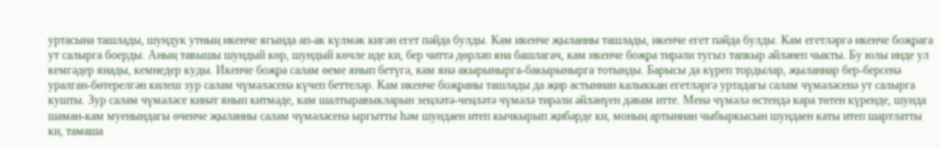уртасына ташлады, шундук утның икенче ягында ап-ак күлмәк кигән егет пәйда булды. Кам икенче җыланны ташлады, икенче егет пәйда булды. Кам егетләргә икенче боҗрага ут салырга боерды. Аның тавышы шундый көр, шундый көчле иде ки, бер читтә дөрләп яна башлагач, кам икенче боҗра тирәли тугыз тапкыр әйләнеп чыкты. Бу юлы инде ул кемгәдер янады, кемнедер куды. Икенче боҗра салам өеме янып бетүгә, кам янә акырынырга-бакырынырга тотынды. Барысы да күреп тордылар, җыланнар бер-берсенә уралган-бөтерелгән килеш зур салам чүмәләсенә күчеп беттеләр. Кам икенче боҗраны ташлады да җир астыннан калыккан егетләргә уртадагы салам чүмәләсенә ут салырга кушты. Зур салам чүмәләсе кинәт янып китмәде, кам шалтыравыкларын зеңләтә-чеңләтә чүмәлә тирәли әйләнүен дәвам итте. Менә чүмәлә өстендә кара төтен күренде, шунда шаман-кам муенындагы өченче җыланны салам чүмәләсенә ыргытты һәм шундаен итеп кычкырып җибәрде ки, моның артыннан чыбыркысын шундаен каты итеп шартлатты ки, тамаша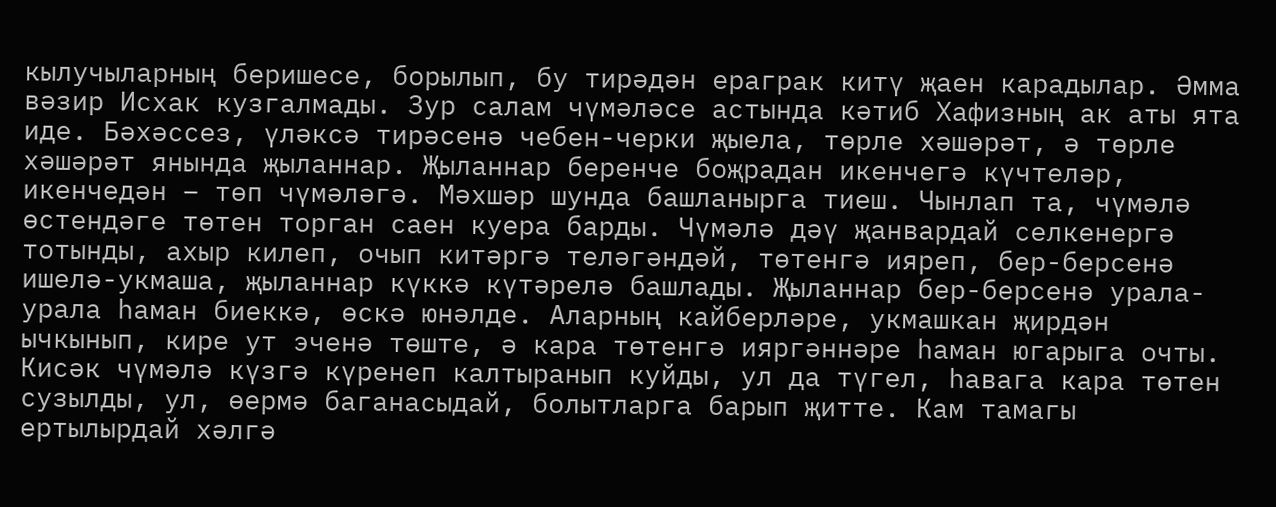кылучыларның беришесе, борылып, бу тирәдән ераграк китү җаен карадылар. Әмма вәзир Исхак кузгалмады. Зур салам чүмәләсе астында кәтиб Хафизның ак аты ята иде. Бәхәссез, үләксә тирәсенә чебен-черки җыела, төрле хәшәрәт, ә төрле хәшәрәт янында җыланнар. Җыланнар беренче боҗрадан икенчегә күчтеләр, икенчедән – төп чүмәләгә. Мәхшәр шунда башланырга тиеш. Чынлап та, чүмәлә өстендәге төтен торган саен куера барды. Чүмәлә дәү җанвардай селкенергә тотынды, ахыр килеп, очып китәргә теләгәндәй, төтенгә ияреп, бер-берсенә ишелә-укмаша, җыланнар күккә күтәрелә башлады. Җыланнар бер-берсенә урала-урала һаман биеккә, өскә юнәлде. Аларның кайберләре, укмашкан җирдән ычкынып, кире ут эченә төште, ә кара төтенгә ияргәннәре һаман югарыга очты. Кисәк чүмәлә күзгә күренеп калтыранып куйды, ул да түгел, һавага кара төтен сузылды, ул, өермә баганасыдай, болытларга барып җитте. Кам тамагы ертылырдай хәлгә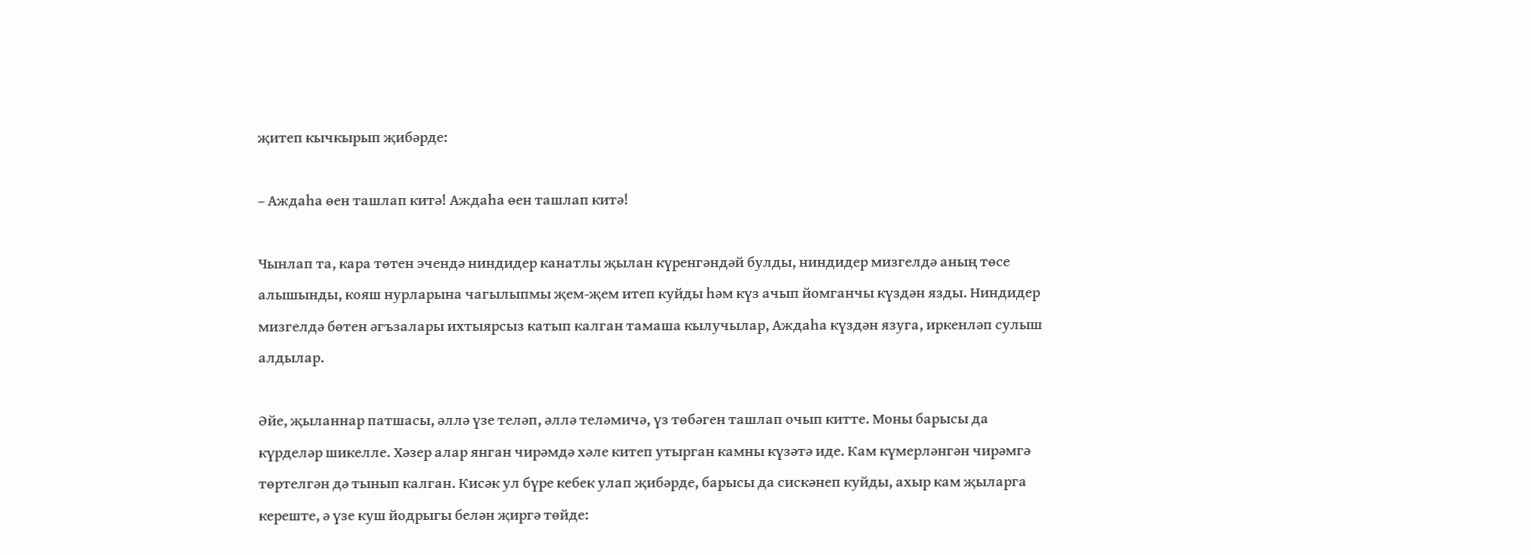җитеп кычкырып җибәрде:

– Аждаһа өен ташлап китә! Аждаһа өен ташлап китә!

Чынлап та, кара төтен эчендә ниндидер канатлы җылан күренгәндәй булды, ниндидер мизгелдә аның төсе алышынды, кояш нурларына чагылыпмы җем-җем итеп куйды һәм күз ачып йомганчы күздән язды. Ниндидер мизгелдә бөтен әгъзалары ихтыярсыз катып калган тамаша кылучылар, Аждаһа күздән язуга, иркенләп сулыш алдылар.

Әйе, җыланнар патшасы, әллә үзе теләп, әллә теләмичә, үз төбәген ташлап очып китте. Моны барысы да күрделәр шикелле. Хәзер алар янган чирәмдә хәле китеп утырган камны күзәтә иде. Кам күмерләнгән чирәмгә төртелгән дә тынып калган. Кисәк ул бүре кебек улап җибәрде, барысы да сискәнеп куйды, ахыр кам җыларга кереште, ә үзе куш йодрыгы белән җиргә төйде: